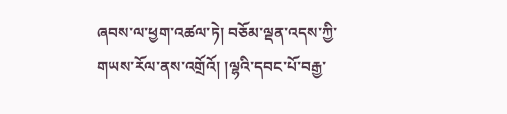ཞབས་ལ་ཕྱག་འཚལ་ཏེ། བཅོམ་ལྡན་འདས་ཀྱི་གཡས་རོལ་ནས་འགྲོའོ། །ལྷའི་དབང་པོ་བརྒྱ་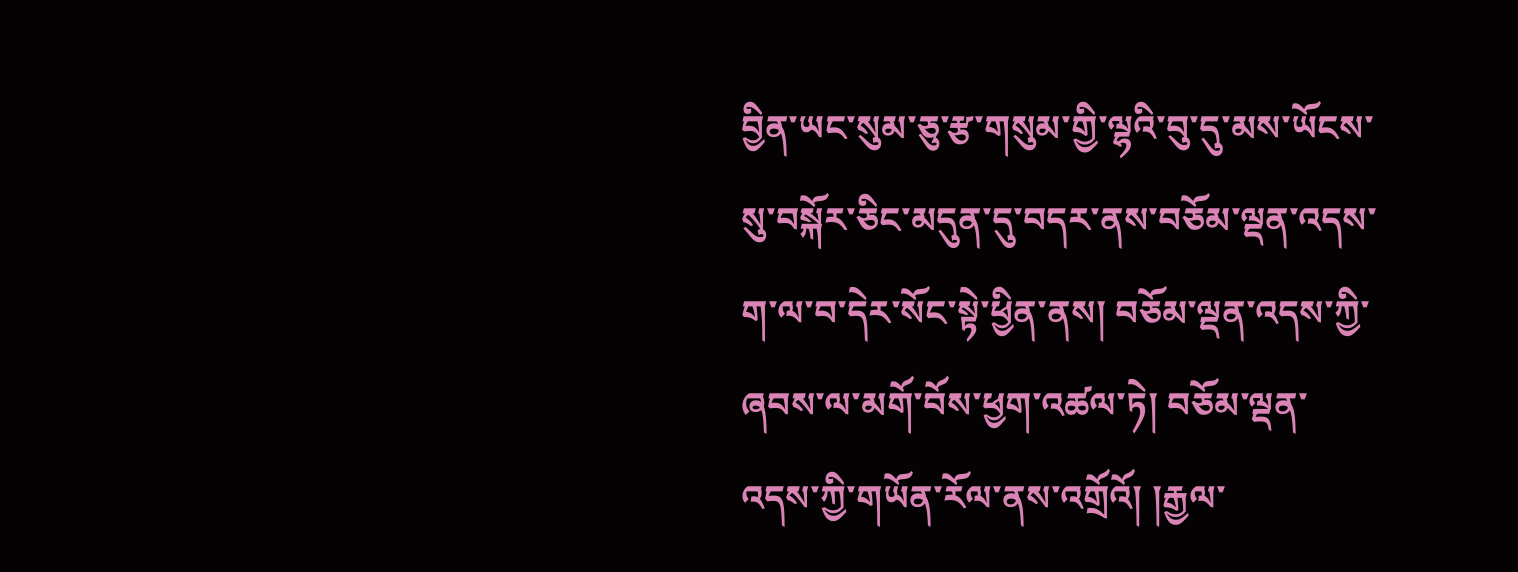བྱིན་ཡང་སུམ་ཅུ་རྩ་གསུམ་གྱི་ལྷའི་བུ་དུ་མས་ཡོངས་སུ་བསྐོར་ཅིང་མདུན་དུ་བདར་ནས་བཅོམ་ལྡན་འདས་ག་ལ་བ་དེར་སོང་སྟེ་ཕྱིན་ནས། བཅོམ་ལྡན་འདས་ཀྱི་ཞབས་ལ་མགོ་བོས་ཕྱག་འཚལ་ཏེ། བཅོམ་ལྡན་འདས་ཀྱི་གཡོན་རོལ་ནས་འགྲོའོ། །རྒྱལ་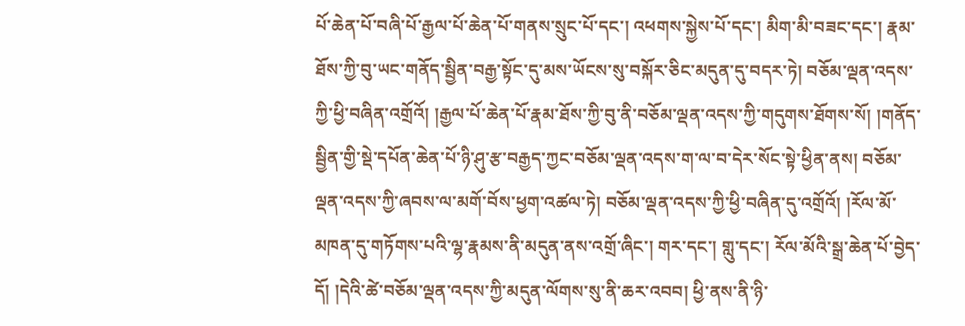པོ་ཆེན་པོ་བཞི་པོ་རྒྱལ་པོ་ཆེན་པོ་གནས་སྲུང་པོ་དང་། འཕགས་སྐྱེས་པོ་དང་། མིག་མི་བཟང་དང་། རྣམ་ཐོས་ཀྱི་བུ་ཡང་གནོད་སྦྱིན་བརྒྱ་སྟོང་དུ་མས་ཡོངས་སུ་བསྐོར་ཅིང་མདུན་དུ་བདར་ཏེ། བཅོམ་ལྡན་འདས་ཀྱི་ཕྱི་བཞིན་འགྲོའོ། །རྒྱལ་པོ་ཆེན་པོ་རྣམ་ཐོས་ཀྱི་བུ་ནི་བཅོམ་ལྡན་འདས་ཀྱི་གདུགས་ཐོགས་སོ། །གནོད་སྦྱིན་གྱི་སྡེ་དཔོན་ཆེན་པོ་ཉི་ཤུ་རྩ་བརྒྱད་ཀྱང་བཅོམ་ལྡན་འདས་ག་ལ་བ་དེར་སོང་སྟེ་ཕྱིན་ནས། བཅོམ་ལྡན་འདས་ཀྱི་ཞབས་ལ་མགོ་བོས་ཕྱག་འཚལ་ཏེ། བཅོམ་ལྡན་འདས་ཀྱི་ཕྱི་བཞིན་དུ་འགྲོའོ། །རོལ་མོ་མཁན་དུ་གཏོགས་པའི་ལྷ་རྣམས་ནི་མདུན་ནས་འགྲོ་ཞིང་། གར་དང་། གླུ་དང་། རོལ་མོའི་སྒྲ་ཆེན་པོ་བྱེད་དོ། །དེའི་ཚེ་བཅོམ་ལྡན་འདས་ཀྱི་མདུན་ལོགས་སུ་ནི་ཆར་འབབ། ཕྱི་ནས་ནི་ཉི་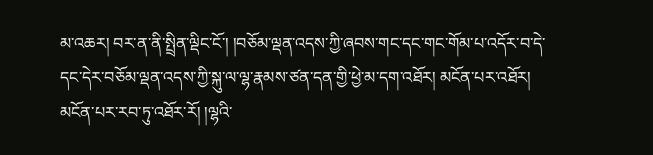མ་འཆར། བར་ན་ནི་སྤྲིན་ལྡིང་ངོ་། །བཅོམ་ལྡན་འདས་ཀྱི་ཞབས་གང་དང་གང་གོམ་པ་འདོར་བ་དེ་དང་དེར་བཅོམ་ལྡན་འདས་ཀྱི་སྐུ་ལ་ལྷ་རྣམས་ཙན་དན་གྱི་ཕྱེ་མ་དག་འཐོར། མངོན་པར་འཐོར། མངོན་པར་རབ་ཏུ་འཐོར་རོ། །ལྷའི་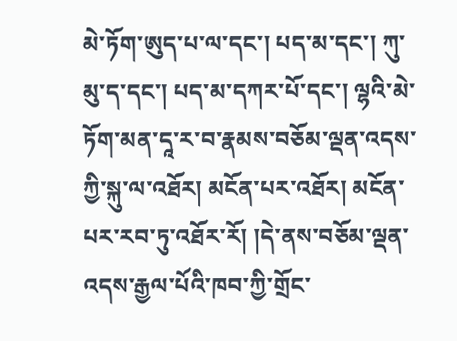མེ་ཏོག་ཨུད་པ་ལ་དང་། པད་མ་དང་། ཀུ་མུ་ད་དང་། པད་མ་དཀར་པོ་དང་། ལྷའི་མེ་ཏོག་མན་དཱ་ར་བ་རྣམས་བཅོམ་ལྡན་འདས་ཀྱི་སྐུ་ལ་འཐོར། མངོན་པར་འཐོར། མངོན་པར་རབ་ཏུ་འཐོར་རོ། །དེ་ནས་བཅོམ་ལྡན་འདས་རྒྱལ་པོའི་ཁབ་ཀྱི་གྲོང་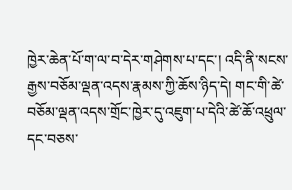ཁྱེར་ཆེན་པོ་ག་ལ་བ་དེར་གཤེགས་པ་དང་། འདི་ནི་སངས་རྒྱས་བཅོམ་ལྡན་འདས་རྣམས་ཀྱི་ཆོས་ཉིད་དེ། གང་གི་ཚེ་བཅོམ་ལྡན་འདས་གྲོང་ཁྱེར་དུ་འཇུག་པ་དེའི་ཚེ་ཆོ་འཕྲུལ་དང་བཅས་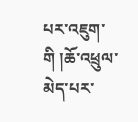པར་འཇུག་གི །ཆོ་འཕྲུལ་མེད་པར་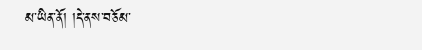མ་ཡིན་ནོ། །དེ་ནས་བཅོམ་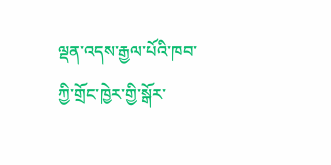ལྡན་འདས་རྒྱལ་པོའི་ཁབ་ཀྱི་གྲོང་ཁྱེར་གྱི་སྒོར་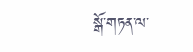སྒོ་གཏན་ལ་